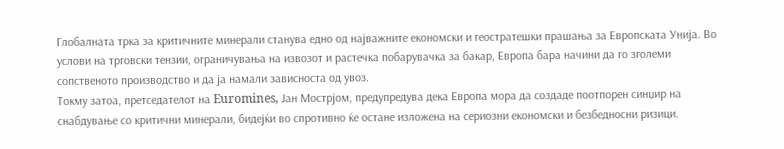Глобалната трка за критичните минерали станува едно од најважните економски и геостратешки прашања за Европската Унија. Во услови на трговски тензии, ограничувања на извозот и растечка побарувачка за бакар, Европа бара начини да го зголеми сопственото производство и да ја намали зависноста од увоз.
Токму затоа, претседателот на Euromines, Јан Мострјом, предупредува дека Европа мора да создаде поотпорен синџир на снабдување со критични минерали, бидејќи во спротивно ќе остане изложена на сериозни економски и безбедносни ризици.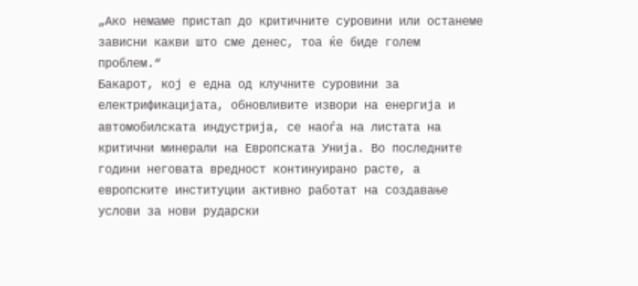„Ако немаме пристап до критичните суровини или останеме зависни какви што сме денес, тоа ќе биде голем проблем.“
Бакарот, кој е една од клучните суровини за електрификацијата, обновливите извори на енергија и автомобилската индустрија, се наоѓа на листата на критични минерали на Европската Унија. Во последните години неговата вредност континуирано расте, а европските институции активно работат на создавање услови за нови рударски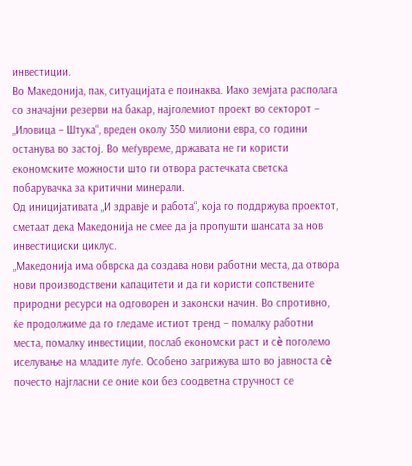инвестиции.
Во Македонија, пак, ситуацијата е поинаква. Иако земјата располага со значајни резерви на бакар, најголемиот проект во секторот – „Иловица – Штука“, вреден околу 350 милиони евра, со години останува во застој. Во меѓувреме, државата не ги користи економските можности што ги отвора растечката светска побарувачка за критични минерали.
Од иницијативата „И здравје и работа“, која го поддржува проектот, сметаат дека Македонија не смее да ја пропушти шансата за нов инвестициски циклус.
„Македонија има обврска да создава нови работни места, да отвора нови производствени капацитети и да ги користи сопствените природни ресурси на одговорен и законски начин. Во спротивно, ќе продолжиме да го гледаме истиот тренд – помалку работни места, помалку инвестиции, послаб економски раст и сè поголемо иселување на младите луѓе. Особено загрижува што во јавноста сè почесто најгласни се оние кои без соодветна стручност се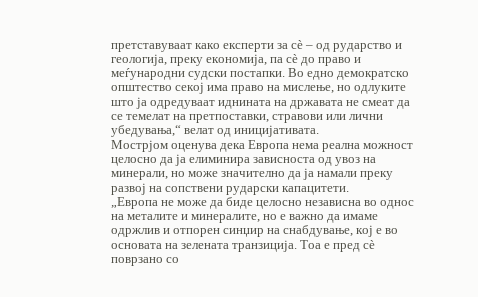претставуваат како експерти за сè – од рударство и геологија, преку економија, па сè до право и меѓународни судски постапки. Во едно демократско општество секој има право на мислење, но одлуките што ја одредуваат иднината на државата не смеат да се темелат на претпоставки, стравови или лични убедувања,“ велат од иницијативата.
Мострјом оценува дека Европа нема реална можност целосно да ја елиминира зависноста од увоз на минерали, но може значително да ја намали преку развој на сопствени рударски капацитети.
„Европа не може да биде целосно независна во однос на металите и минералите, но е важно да имаме одржлив и отпорен синџир на снабдување, кој е во основата на зелената транзиција. Тоа е пред сè поврзано со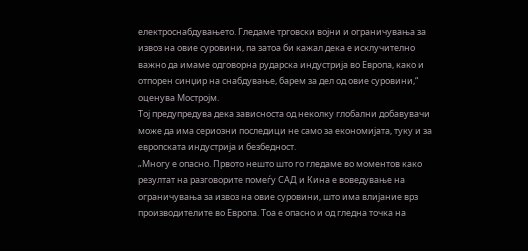електроснабдувањето. Гледаме трговски војни и ограничувања за извоз на овие суровини, па затоа би кажал дека е исклучително важно да имаме одговорна рударска индустрија во Европа, како и отпорен синџир на снабдување, барем за дел од овие суровини,“ оценува Мостројм.
Тој предупредува дека зависноста од неколку глобални добавувачи може да има сериозни последици не само за економијата, туку и за европската индустрија и безбедност.
„Многу е опасно. Првото нешто што го гледаме во моментов како резултат на разговорите помеѓу САД и Кина е воведување на ограничувања за извоз на овие суровини, што има влијание врз
производителите во Европа. Тоа е опасно и од гледна точка на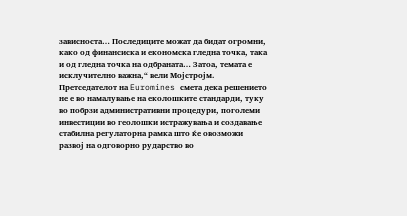зависноста… Последиците можат да бидат огромни, како од финансиска и економска гледна точка, така и од гледна точка на одбраната… Затоа, темата е исклучително важна,“ вели Мојстројм.
Претседателот на Euromines смета дека решението не е во намалување на еколошките стандарди, туку во побрзи административни процедури, поголеми инвестиции во геолошки истражувања и создавање стабилна регулаторна рамка што ќе овозможи развој на одговорно рударство во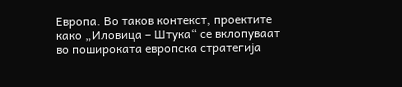Европа. Во таков контекст, проектите како „Иловица – Штука“ се вклопуваат во пошироката европска стратегија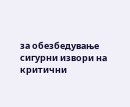за обезбедување сигурни извори на критични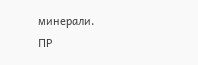минерали.
ПР